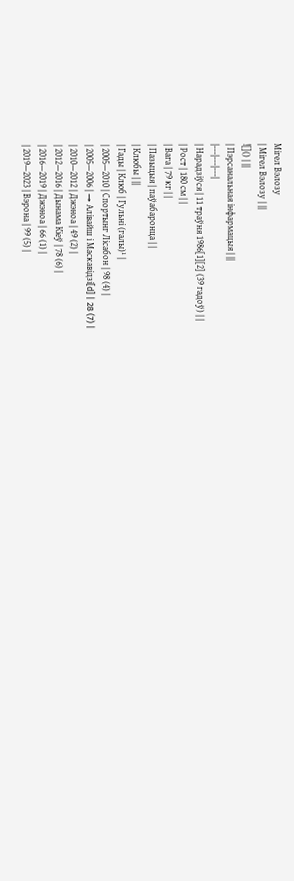Мігел Вэлозу
| Мігел Вэлозу | ||
![]() | ||
| Пэрсанальная інфармацыя | ||
|---|---|---|
| Нарадзіўся | 11 траўня 1986[1][2] (39 гадоў) | |
| Рост | 180 см | |
| Вага | 79 кг | |
| Пазыцыя | паўабаронца | |
| Клюбы | ||
| Гады | Клюб | Гульні (галы)¹ |
| 2005—2010 | Спортынг Лісабон | 98 (4) |
| 2005—2006 | → Алівайш і Маскавідзі[d] | 28 (7) |
| 2010—2012 | Джэноа | 49 (2) |
| 2012—2016 | Дынама Кіеў | 78 (6) |
| 2016—2019 | Джэноа | 66 (1) |
| 2019—2023 | Вэрона | 99 (5) |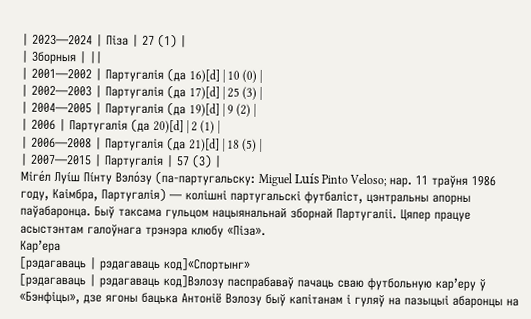| 2023—2024 | Піза | 27 (1) |
| Зборныя | ||
| 2001—2002 | Партугалія (да 16)[d] | 10 (0) |
| 2002—2003 | Партугалія (да 17)[d] | 25 (3) |
| 2004—2005 | Партугалія (да 19)[d] | 9 (2) |
| 2006 | Партугалія (да 20)[d] | 2 (1) |
| 2006—2008 | Партугалія (да 21)[d] | 18 (5) |
| 2007—2015 | Партугалія | 57 (3) |
Міге́л Луі́ш Пі́нту Вэло́зу (па-партугальску: Miguel Luís Pinto Veloso; нар. 11 траўня 1986 году, Каімбра, Партугалія) — колішні партугальскі футбаліст, цэнтральны апорны паўабаронца. Быў таксама гульцом нацыянальнай зборнай Партугаліі. Цяпер працуе асыстэнтам галоўнага трэнэра клюбу «Піза».
Кар’ера
[рэдагаваць | рэдагаваць код]«Спортынг»
[рэдагаваць | рэдагаваць код]Вэлозу паспрабаваў пачаць сваю футбольную кар’еру ў «Бэнфіцы», дзе ягоны бацька Антоніё Вэлозу быў капітанам і гуляў на пазыцыі абаронцы на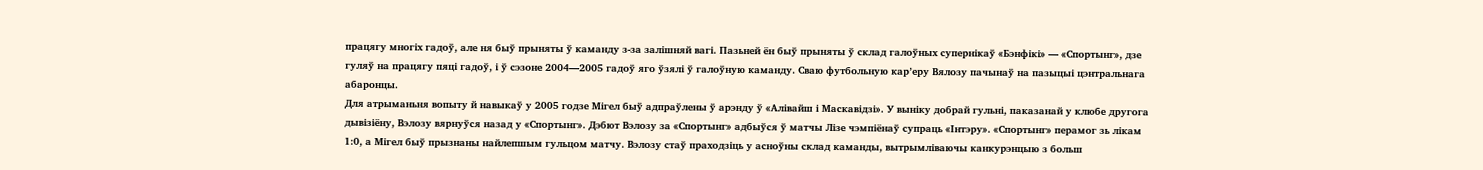працягу многіх гадоў, але ня быў прыняты ў каманду з-за залішняй вагі. Пазьней ён быў прыняты ў склад галоўных супернікаў «Бэнфікі» — «Спортынг», дзе гуляў на працягу пяці гадоў, і ў сэзоне 2004—2005 гадоў яго ўзялі ў галоўную каманду. Сваю футбольную кар’еру Вялозу пачынаў на пазыцыі цэнтральнага абаронцы.
Для атрыманьня вопыту й навыкаў у 2005 годзе Мігел быў адпраўлены ў арэнду ў «Алівайш і Маскавідзі». У выніку добрай гульні, паказанай у клюбе другога дывізіёну, Вэлозу вярнуўся назад у «Спортынг». Дэбют Вэлозу за «Спортынг» адбыўся ў матчы Лізе чэмпіёнаў супраць «Інтэру». «Спортынг» перамог зь лікам 1:0, а Мігел быў прызнаны найлепшым гульцом матчу. Вэлозу стаў праходзіць у асноўны склад каманды, вытрымліваючы канкурэнцыю з больш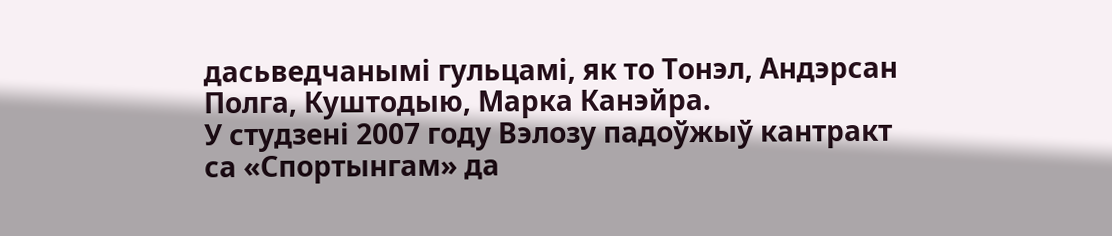дасьведчанымі гульцамі, як то Тонэл, Андэрсан Полга, Куштодыю, Марка Канэйра.
У студзені 2007 году Вэлозу падоўжыў кантракт са «Спортынгам» да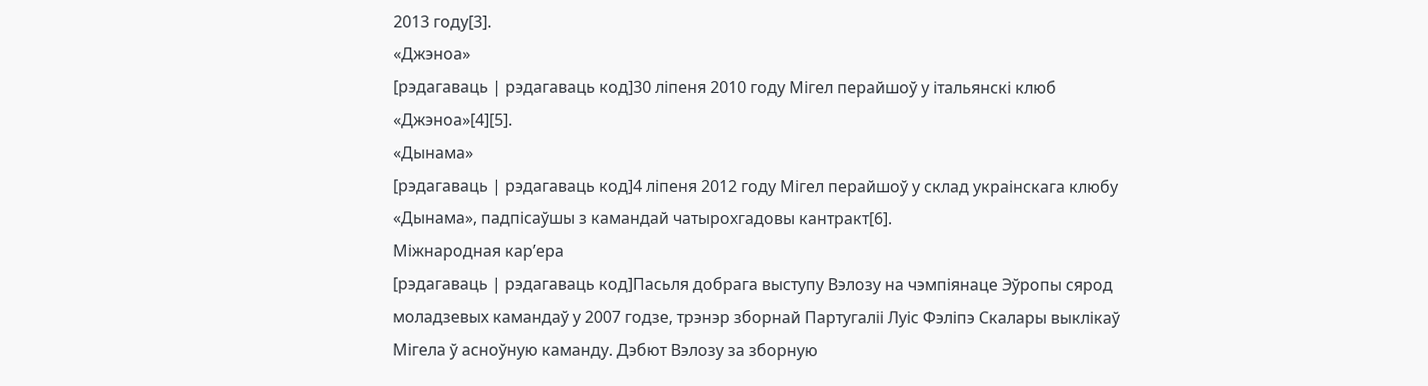2013 году[3].
«Джэноа»
[рэдагаваць | рэдагаваць код]30 ліпеня 2010 году Мігел перайшоў у італьянскі клюб «Джэноа»[4][5].
«Дынама»
[рэдагаваць | рэдагаваць код]4 ліпеня 2012 году Мігел перайшоў у склад украінскага клюбу «Дынама», падпісаўшы з камандай чатырохгадовы кантракт[6].
Міжнародная кар’ера
[рэдагаваць | рэдагаваць код]Пасьля добрага выступу Вэлозу на чэмпіянаце Эўропы сярод моладзевых камандаў у 2007 годзе, трэнэр зборнай Партугаліі Луіс Фэліпэ Скалары выклікаў Мігела ў асноўную каманду. Дэбют Вэлозу за зборную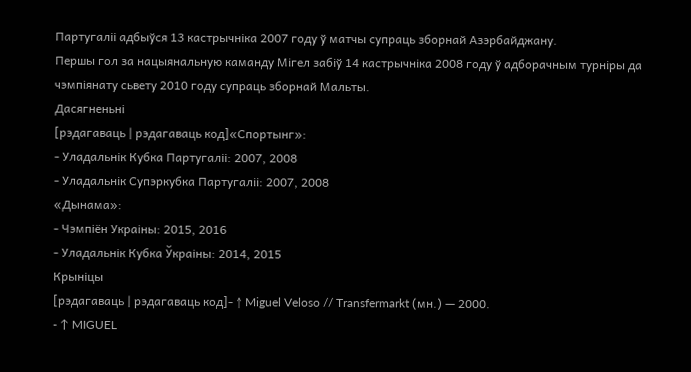Партугаліі адбыўся 13 кастрычніка 2007 году ў матчы супраць зборнай Азэрбайджану.
Першы гол за нацыянальную каманду Мігел забіў 14 кастрычніка 2008 году ў адборачным турніры да чэмпіянату сьвету 2010 году супраць зборнай Мальты.
Дасягненьні
[рэдагаваць | рэдагаваць код]«Спортынг»:
- Уладальнік Кубка Партугаліі: 2007, 2008
- Уладальнік Супэркубка Партугаліі: 2007, 2008
«Дынама»:
- Чэмпіён Украіны: 2015, 2016
- Уладальнік Кубка Ўкраіны: 2014, 2015
Крыніцы
[рэдагаваць | рэдагаваць код]- ↑ Miguel Veloso // Transfermarkt (мн.) — 2000.
- ↑ MIGUEL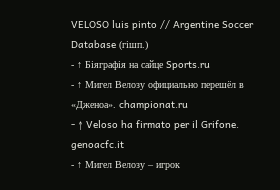VELOSO luis pinto // Argentine Soccer Database (гішп.)
- ↑ Біяграфія на сайце Sports.ru
- ↑ Мигел Велозу официально перешёл в «Дженоа». championat.ru
- ↑ Veloso ha firmato per il Grifone. genoacfc.it
- ↑ Мигел Велозу – игрок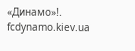«Динамо»!. fcdynamo.kiev.ua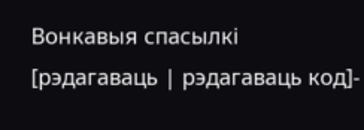Вонкавыя спасылкі
[рэдагаваць | рэдагаваць код]-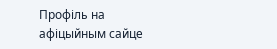Профіль на афіцыйным сайце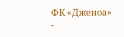ФК «Дженоа»
-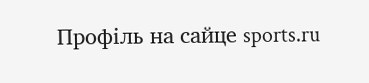Профіль на сайце sports.ru